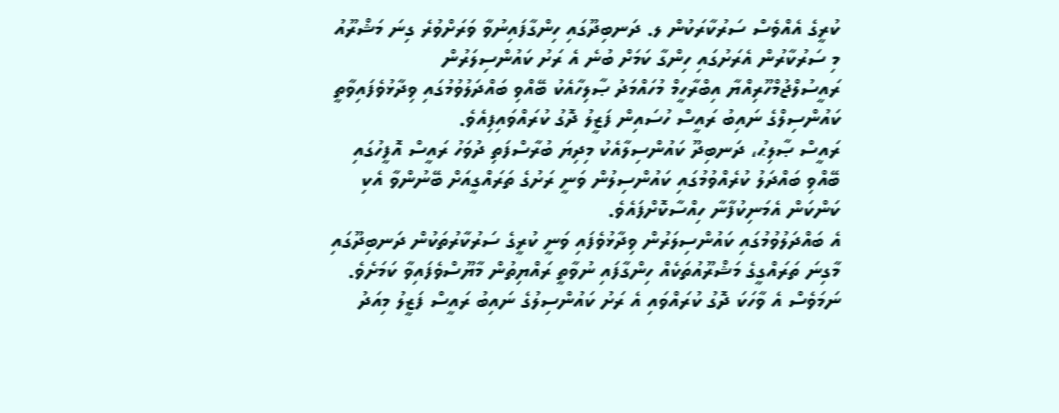ކުރީގެ އެއްވެސް ސަރުކާރަކުން ލ. ދަނބިދޫގައި ހިންގާފައިނުވާ ވަރަށްވުރެ ގިނަ މަޝްރޫއު މި ސަރުކާރުން އެރަށުގައި ހިންގާ ކަމަށް ބުނެ އެ ރަށު ކައުންސިލަރުން ރައީސުލްޖުމްހޫރިއްޔާ އިބްރާހީމް މުހައްމަދު ޞާލިހާއެކު ބޭއްވި ބައްދަލުވުމުގައި ވިދާޅުވެފައިވާތީ ކައުންސިލްގެ ނައިބު ރައީސް ހުސައިން ފަޒީލު ދޮގު ކުރައްވައިފިއެވެ.
ރައީސް ޞާލިޙު، ދަނބިދޫ ކައުންސިލާއެކު މިދިޔަ ބުރާސްފަތި ދުވަހު ރައީސް އޮފީހުގައި ބޭއްވި ބައްދަލު ކުރެއްވުމުގައި ކައުންސިލުން ވަނީ ރަށުގެ ތަރައްގީއަށް ބޭނުންވާ އެކި ކަންކަން އެމަނިކުފާނާ ހިއްސާކޮށްފައެވެ.
އެ ބައްދަލުވުމުގައި ކައުންސިލަރުން ވިދާޅުވެފައި ވަނީ ކުރީގެ ސަރުކާރުތަކުން ދަނބިދޫގައި މާގިނަ ތަރައްގީގެ މަޝްރޫއުތަކެއް ހިންގާފައި ނުވާތީ ރައްޔިތުން މާޔޫސްވެފައިވާ ކަމަށެވެ.
ނަމަވެސް އެ ވާހަކަ ދޮގު ކުރައްވައި އެ ރަށު ކައުންސިލުގެ ނައިބު ރައީސް ފަޒީލު މިއަދު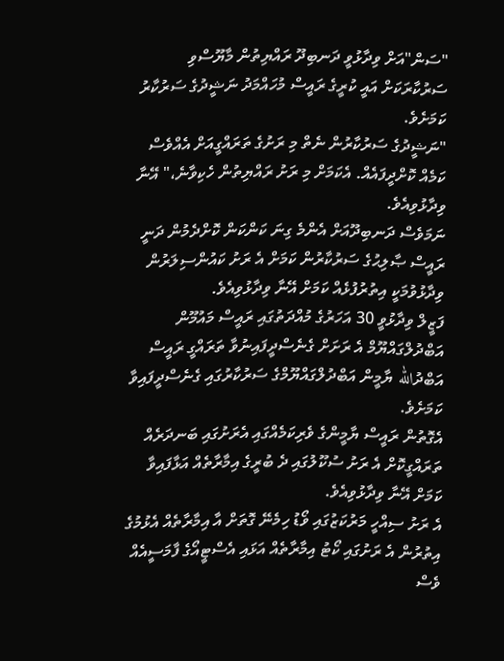"ސަން"އަށް ވިދާޅުވީ ދަނބިދޫ ރައްޔިތުން މާޔޫސްވި ސަރުކާރަކަށް އައީ ކުރީގެ ރައީސް މުހައްމަދު ނަޝީދުގެ ސަރުކާރު ކަމަށެވެ.
"ނަޝީދުގެ ސަރުކާރުން ނެތް މި ރަށުގެ ތަރައްގީއަށް އެއްވެސް ކަމެއް ކޮށްދީފައެއް. އެކަމަށް މި ރަށު ރައްޔިތުން ހެކިވާނެ،" އޭނާ ވިދާޅުވިއެވެ.
ނަމަވެސް ދަނބިދޫއަށް އެންމެ ގިނަ ކަންކަން ކޮށްދެމުން ދަނީ ރައީސް ޞާލިޙުގެ ސަރުކާރުން ކަމަށް އެ ރަށު ކައުންސިލަރުން ވިދާޅުވުމަކީ އިތުރުފުޅެއް ކަމަށް އޭނާ ވިދާޅުވިއެވެ.
ފަޒީލް ވިދާޅުވީ 30 އަހަރުގެ މުއްދަތުގައި ރައީސް މައުމޫން އަބްދުލްގައްޔޫމް އެ ރަށަށް ގެނެސްދީފައިނުވާ ތަރައްގީ ރައީސް އަބްދުالله ޔާމީން އަބްދުލްގައްޔޫމްގެ ސަރުކާރުގައި ގެނެސްދީފައިވާ ކަމަށެވެ.
އެގޮތުން ރައީސް ޔާމީންގެ ވެރިކަމެއްގައި އެރަށުގައި ބަނދަރެއް ތަރައްގީކޮށް އެ ރަށު ސުކޫލުގައި ދެ ބުރީގެ އިމާރާތެއް އަޅާފައިވާ ކަމަށް އޭނާ ވިދާޅުވިއެވެ.
އެ ރަށު ސިއްހީ މަރުކަޒުގައި ވޯޑު ހިމެނޭ ގޮތަށް އާ އިމާރާތެއް އެޅުމުގެ އިތުރުން އެ ރަށުގައި ކޯޓު އިމާރާތެއް އަޅައި އެސްޓީއޯގެ ފާމަސީއެއް ވެސް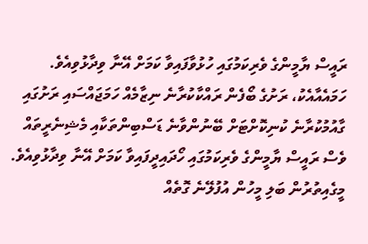ރައީސް ޔާމީންގެ ވެރިކަމުގައި ހުޅުވާފައިވާ ކަމަށް އޭނާ ވިދާޅުވިއެވެ.
ހަމައެއާއެކު، ރަށުގެ ބޯފެން ރައްކާކުރާނެ ނިޒާމެއް ހަމަޖައްސައި ރަށުގައި ގާއުމުކުރާނެ ކުނިކޮށްޓަށް ބޭނުންވާނެ ޑަސްބިންތަކާއި މެޝިނެރީތައް ވެސް ރައީސް ޔާމީންގެ ވެރިކަމުގައި ހޯދައިދީފައިވާ ކަމަށް އޭނާ ވިދާޅުވިއެވެ.
މީގެއިތުރުން ބަލި މީހުން އުފުލޭނެ ގޮތެއް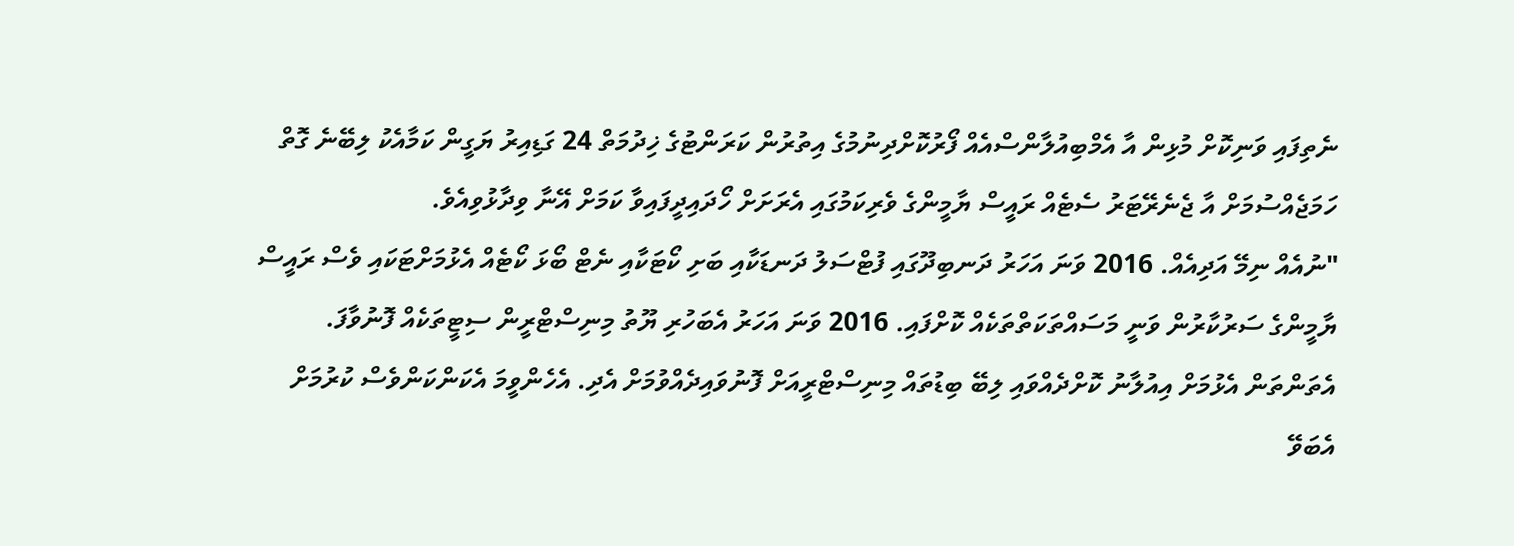ނެތިފައި ވަނިކޮށް މުޅިން އާ އެމްބިއުލާންސްއެއް ފޯރުކޮށްދިނުމުގެ އިތުރުން ކަރަންޓުގެ ޚިދުމަތް 24 ގަޑިއިރު ޔަގީން ކަމާއެކު ލިބޭނެ ގޮތް ހަމަޖެއްސުމަށް އާ ޖެނެރޭޓަރު ސެޓެއް ރައީސް ޔާމީންގެ ވެރިކަމުގައި އެރަށަށް ހޯދައިދީފައިވާ ކަމަށް އޭނާ ވިދާޅުވިއެވެ.
"ނުއެއް ނިމޭ އަދިއެއް. 2016 ވަނަ އަހަރު ދަނބިދޫގައި ފުޓްސަލު ދަނޑަކާއި ބަށި ކޯޓަކާއި ނެޓް ބޯޅަ ކޯޓެއް އެޅުމަށްޓަކައި ވެސް ރައީސް ޔާމީންގެ ސަރުކާރުން ވަނީ މަސައްތަކަތްތަކެއް ކޮށްފައި. 2016 ވަނަ އަހަރު އެބަހުރި ޔޫތު މިނިސްޓްރީން ސިޓީތަކެއް ފޮނުވާފަ. އެތަންތަން އެޅުމަށް އިއުލާނު ކޮށްދެއްވައި ލިބޭ ބިޑުތައް މިނިސްޓްރީއަށް ފޮނުވައިދެއްވުމަށް އެދި. އެހެންވީމަ އެކަންކަންވެސް ކުރުމަށް އެބަވޭ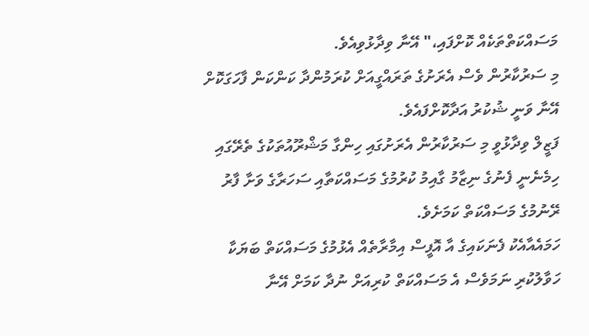މަސައްކަތްތަކެއް ކޮށްފައި،" އޭނާ ވިދާޅުވިއެވެ.
މި ސަރުކާރުން ވެސް އެރަށުގެ ތަރައްގީއަށް ކުރަމުންދާ ކަންކަން ފާހަގަކޮށް އޭނާ ވަނީ ޝުކުރު އަދާކޮށްފައެވެ.
ފަޒީލް ވިދާޅުވީ މި ސަރުކާރުން އެރަށުގައި ހިންގާ މަޝްރޫއުތަކުގެ ތެރޭގައި ހިމެނެނީ ފެނުގެ ނިޒާމު ގާއިމު ކުރުމުގެ މަސައްކަތާއި ސަހަރާގެ ވަށާ ފާރު ރޭނުމުގެ މަސައްކަތް ކަމަށެވެ.
ހަމައެއާއެކު ފެނަކައިގެ އާ އޮފީސް އިމާރާތެއް އެޅުމުގެ މަސައްކަތް ބަޔަކާ ހަވާލުކުރި ނަމަވެސް އެ މަސައްކަތް ކުރިއަށް ނުދާ ކަމަށް އޭނާ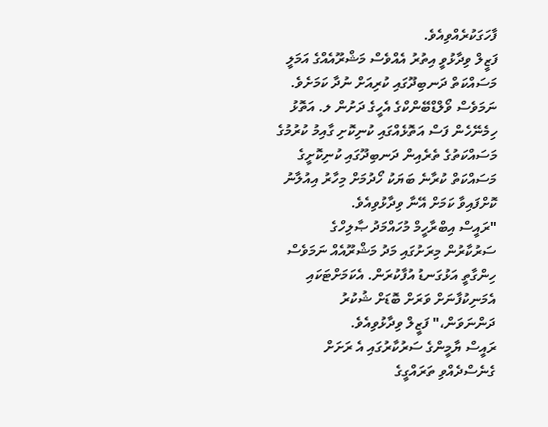ފާހަގަކުރެއްވިއެވެ.
ފަޒީލް ވިދާޅުވީ އިތުރު އެއްވެސް މަޝްރޫއެއްގެ އަމަލީ މަސައްކަތް ދަނބިދޫގައި ކުރިއަށް ނުދާ ކަމަށެވެ.
ނަމަވެސް ވޯލްޑްބޭންކްގެ އެހީގެ ދަށުން ލ. އަތޮޅު ހިމެނޭހެން ފަސް އަތޮޅެއްގައި ކުނިކޮށި ގާއިމު ކުރުމުގެ މަސައްކަތުގެ ތެރެއިން ދަނބިދޫގައި ކުނިކޮށީގެ މަސައްކަތް ކުރާނެ ބަޔަކު ހޯދުމަށް މިހާރު އިއުލާނު ކޮށްފައިވާ ކަމަށް އޭނާ ވިދާޅުވިއެވެ.
"ރައީސް އިބްރާހީމް މުހައްމަދު ޞާލިހްގެ ސަރުކާރުން މިރަށުގައި މަދު މަޝްރޫއެއް ނަމަވެސް ހިންގާތީ އަޅުގަނޑު އުފާކުރަން. އެކަމަށްޓަކައި އެމަނިކުފާނަށް ވަރަށް ބޮޑަށް ޝުކުރު ދަންނަވަން،" ފަޒީލް ވިދާޅުވިއެވެ.
ރައީސް ޔާމީންގެ ސަރުކާރުގައި އެ ރަށަށް ގެނެސްދެއްވި ތަރައްގީގެ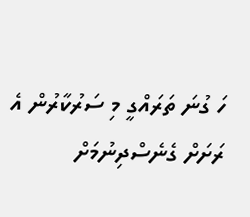ހަ ގުނަ ތަރައްގީ މި ސަރުކާރުން އެ ރަށަށް ގެނެސްދިނުމަށް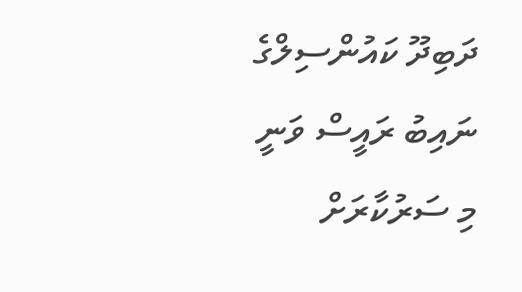ދަބިދޫ ކައުންސިލްގެ ނައިބު ރައީސް ވަނީ މި ސަރުކާރަށް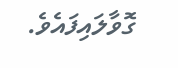ގޮވާލައިފައެވެ.